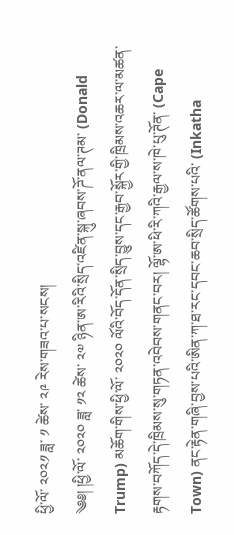ཕྱི་ལོ་ ༢༠༢༡ ཟླ་ ༡ ཚེས་ ༢༩ རེས་གཟའ་པ་སངས།
༄༅། །ཕྱི་ལོ་ ༢༠༢༠ ཟླ་ ༡༢ ཚེས་ ༢༧ ཉིན་ཨ་རིའི་སྲིད་འཛིན་སྐུ་ཞབས་ཌོ་ནལ་ཊམ་ (Donald Trump) མཆོག་གིས་ཕྱི་ལོ་ ༢༠༢༠ ལོའི་བོད་དོན་སྲིད་བྱུས་དང་རྒྱབ་སྐྱོར་གྱི་ཁྲིམས་འཆར་ལ་མཚན་རྟགས་བཀོད་དེ་ཁྲིམས་སུ་གཏན་འབེབས་གནང་བར། ལྷོ་ཨ་ཕི་རི་ཀའི་རྒྱལ་ས་ཁེ་པུ་ཊོན་ (Cape Town) ནང་རྟེན་གཞི་བྱས་པའི་ཨིན་ཀ་ཐ་རང་དབང་ཆབ་སྲིད་ཚོགས་པའི་ (Inkatha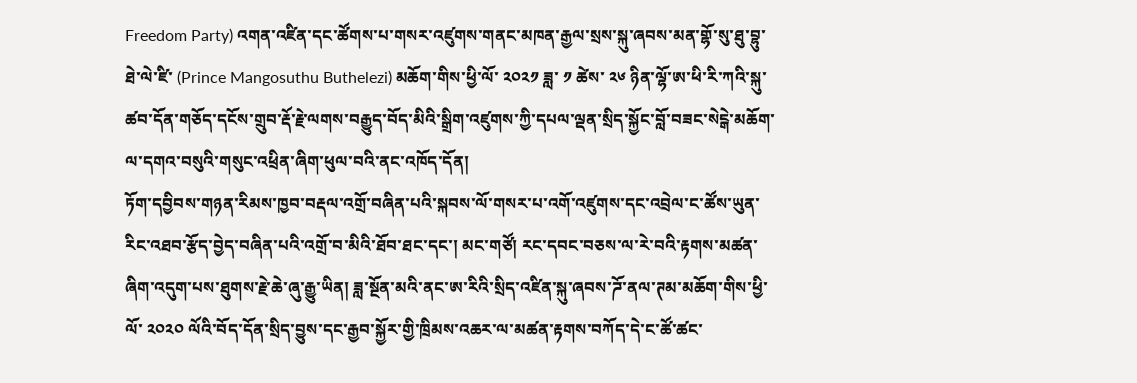Freedom Party) འགན་འཛིན་དང་ཚོགས་པ་གསར་འཛུགས་གནང་མཁན་རྒྱལ་སྲས་སྐུ་ཞབས་མན་གྷོ་སུ་ཐུ་བྷུ་ཐེ་ལེ་ཛི་ (Prince Mangosuthu Buthelezi) མཆོག་གིས་ཕྱི་ལོ་ ༢༠༢༡ ཟླ་ ༡ ཚེས་ ༢༦ ཉིན་ལྷོ་ཨ་ཕི་རི་ཀའི་སྐུ་ཚབ་དོན་གཅོད་དངོས་གྲུབ་རྡོ་རྗེ་ལགས་བརྒྱུད་བོད་མིའི་སྒྲིག་འཛུགས་ཀྱི་དཔལ་ལྡན་སྲིད་སྐྱོང་བློ་བཟང་སེངྒེ་མཆོག་ལ་དགའ་བསུའི་གསུང་འཕྲིན་ཞིག་ཕུལ་བའི་ནང་འཁོད་དོན།
ཏོག་དབྱིབས་གཉན་རིམས་ཁྱབ་བརྡལ་འགྲོ་བཞིན་པའི་སྐབས་ལོ་གསར་པ་འགོ་འཛུགས་དང་འབྲེལ་ང་ཚོས་ཡུན་རིང་འཐབ་རྩོད་བྱེད་བཞིན་པའི་འགྲོ་བ་མིའི་ཐོབ་ཐང་དང་། མང་གཙོ། རང་དབང་བཅས་ལ་རེ་བའི་རྟགས་མཚན་ཞིག་འདུག་པས་ཐུགས་རྗེ་ཆེ་ཞུ་རྒྱུ་ཡིན། ཟླ་སྔོན་མའི་ནང་ཨ་རིའི་སྲིད་འཛིན་སྐུ་ཞབས་ཌོ་ནལ་ཊམ་མཆོག་གིས་ཕྱི་ལོ་ ༢༠༢༠ ལོའི་བོད་དོན་སྲིད་བྱུས་དང་རྒྱབ་སྐྱོར་གྱི་ཁྲིམས་འཆར་ལ་མཚན་རྟགས་བཀོད་དེ་ང་ཚོ་ཚང་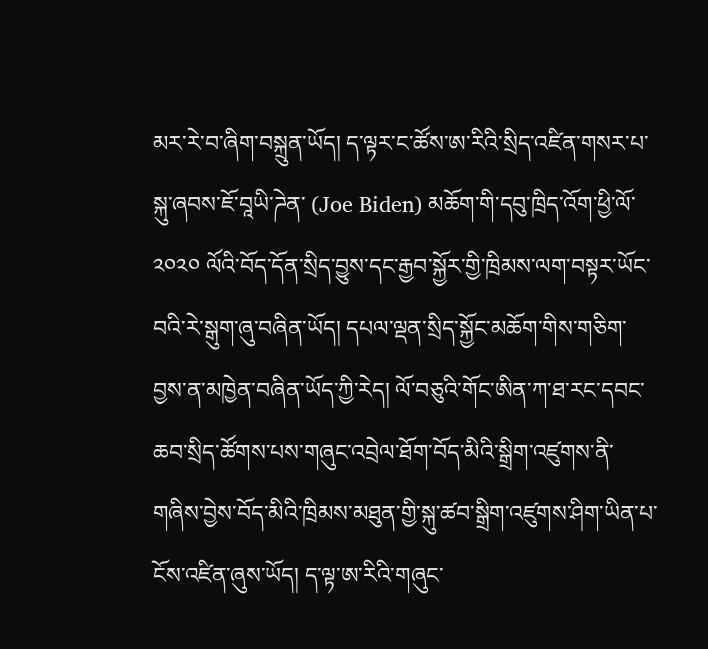མར་རེ་བ་ཞིག་བསྐྲུན་ཡོད། ད་ལྟར་ང་ཚོས་ཨ་རིའི་སྲིད་འཛིན་གསར་པ་སྐུ་ཞབས་ཇོ་བཱཡི་ཌེན་ (Joe Biden) མཆོག་གི་དབུ་ཁྲིད་འོག་ཕྱི་ལོ་ ༢༠༢༠ ལོའི་བོད་དོན་སྲིད་བྱུས་དང་རྒྱབ་སྐྱོར་གྱི་ཁྲིམས་ལག་བསྟར་ཡོང་བའི་རེ་སྒུག་ཞུ་བཞིན་ཡོད། དཔལ་ལྡན་སྲིད་སྐྱོང་མཆོག་གིས་གཅིག་བྱས་ན་མཁྱེན་བཞིན་ཡོད་ཀྱི་རེད། ལོ་བཅུའི་གོང་ཨིན་ཀ་ཐ་རང་དབང་ཆབ་སྲིད་ཚོགས་པས་གཞུང་འབྲེལ་ཐོག་བོད་མིའི་སྒྲིག་འཛུགས་ནི་གཞིས་བྱེས་བོད་མིའི་ཁྲིམས་མཐུན་གྱི་སྐུ་ཚབ་སྒྲིག་འཛུགས་ཤིག་ཡིན་པ་ངོས་འཛིན་ཞུས་ཡོད། ད་ལྟ་ཨ་རིའི་གཞུང་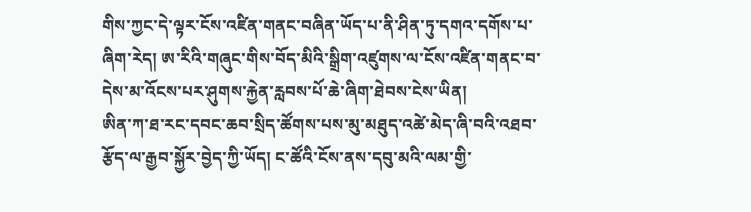གིས་ཀྱང་དེ་ལྟར་ངོས་འཛིན་གནང་བཞིན་ཡོད་པ་ནི་ཤིན་ཏུ་དགའ་དགོས་པ་ཞིག་རེད། ཨ་རིའི་གཞུང་གིས་བོད་མིའི་སྒྲིག་འཛུགས་ལ་ངོས་འཛིན་གནང་བ་དེས་མ་འོངས་པར་ཤུགས་རྐྱེན་རླབས་པོ་ཆེ་ཞིག་ཐེབས་ངེས་ཡིན།
ཨིན་ཀ་ཐ་རང་དབང་ཆབ་སྲིད་ཚོགས་པས་མུ་མཐུད་འཚེ་མེད་ཞི་བའི་འཐབ་རྩོད་ལ་རྒྱབ་སྐྱོར་བྱེད་ཀྱི་ཡོད། ང་ཚོའི་ངོས་ནས་དབུ་མའི་ལམ་གྱི་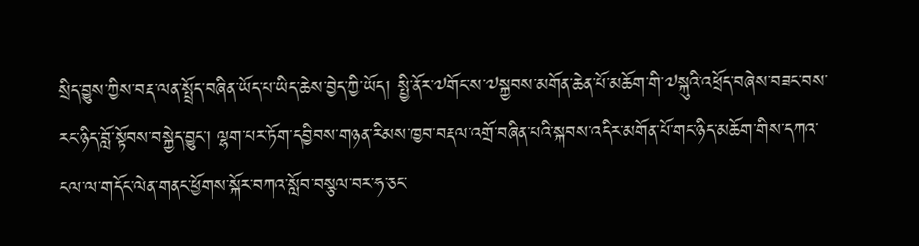སྲིད་བྱུས་ཀྱིས་བརྡ་ལན་སྤྲོད་བཞིན་ཡོད་པ་ཡིད་ཆེས་བྱེད་ཀྱི་ཡོད། སྤྱི་ནོར་༧གོང་ས་༧སྐྱབས་མགོན་ཆེན་པོ་མཆོག་གི་༧སྐུའི་འཕྲོད་བཞེས་བཟང་བས་རང་ཉིད་བློ་སྟོབས་བསྐྱེད་བྱུང་། ལྷག་པར་ཏོག་དབྱིབས་གཉན་རིམས་ཁྱབ་བརྡལ་འགྲོ་བཞིན་པའི་སྐབས་འདིར་མགོན་པོ་གང་ཉིད་མཆོག་གིས་དཀའ་ངལ་ལ་གདོང་ལེན་གནང་ཕྱོགས་སྐོར་བཀའ་སློབ་བསྩལ་བར་ཧ་ཅང་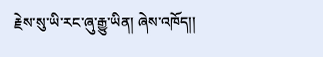རྗེས་སུ་ཡི་རང་ཞུ་རྒྱུ་ཡིན། ཞེས་འཁོད།།